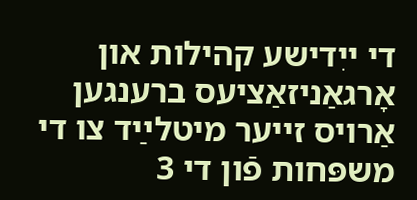די ייִדישע קהילות און אָרגאַניזאַציעס ברענגען אַרויס זייער מיטלײַד צו די משפּחות פֿון די 3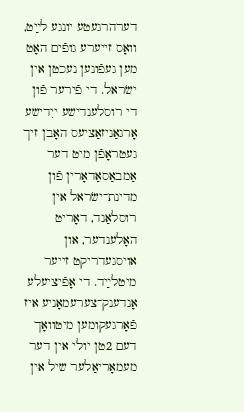דערהרגעטע יונגע לײַט, וואָס זייערע גופֿים האָט מען געפֿונען נעכטן אין ישׂראל. די פֿירער פֿון די רוסלענדישע ייִדישע אָרגאַניזאַציעס האָבן זיך געטראָפֿן מיט דער אַמבאַסאַדאָרין פֿון מדינת־ישׂראל אין רוסלאַנד, דאָריט האָלענדער, און אויסגעדריקט זייער מיטלײַד. די אָפֿיציעלע אָנדענק־צערעמאָניע איז פֿאָרגעקומען מיטוואָך דעם 2טן יולי אין דער מעמאָריאַלער שיל אין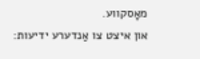מאָסקווע.
און איצט צו אַנדערע ידיעות: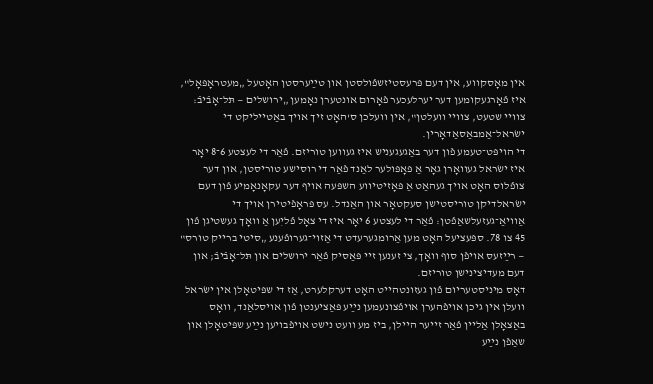אין מאָסקווע, אין דעם פּרעסטיזשפֿולסטן און טײַערסטן האָטעל „מעטראָפּאָל‟, איז פֿאָרגעקומען דער יערלעכער פֿאָרום אונטערן נאָמען „ירושלים — תּל־אָבֿיבֿ: צוויי שטעט, צוויי וועלטן‟, אין וועלכן ס‘האָט זיך אויך באַטייליקט די ישׂראל־אַמבאַסאַדאָרין.
די הויפּט־טעמע פֿון דער באַגעגעניש איז געווען טוריזם. פֿאַר די לעצטע 6־8 יאָר איז ישׂראל געוואָרן גאָר אַ פּאָפּולער לאַנד פֿאַר די רוסישע טוריסטן, און דער צופֿלוס האָט אויך געהאַט אַ פּאָזיטיווע השפּעה אויף דער עקאָנאָמיע פֿון דעם ישׂראלדיקן טוריסטישן סעקטאָר און האַנדל. עס פּראָפֿיטירן אויך די אַוויאַ־געזעלשאַפֿטן: פֿאַר די לעצטע 6 יאָר איז די צאָל פֿליִען אַ וואָך געשטיגן פֿון 45 צו 78. ספּעציעל האָט מען אַרומגערעדט די אַזוי־גערופֿענע „סיטי ברייק טורס‟ — רײַזעס אויפֿן סוף וואָך, צי זענען זיי פּאַסיק פֿאַר ירושלים און תּל־אָבֿיבֿ; און דעם מעדיצינישן טוריזם.
דאָס מיניסטעריום פֿון געזונטהייט האָט דערקלערט, אַז די שפּיטאָלן אין ישׂראל וועלן אין גיכן אויפֿהערן אויפֿצונעמען נײַע פּאַציענטן פֿון אויסלאַנד, וואָס באַצאָלן אַליין פֿאַר זייער היילן, ביז מע וועט נישט אויפֿבויען נײַע שפּיטאָלן און שאַפֿן נײַע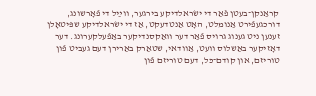קראַנקן־בעטן פֿאַר די ישׂראלדיקע בירגער, ווײַל די פֿאָרשונג, דורכגעפֿירט אַנומלט, האָט אַנטדעקט, אַז די ישׂראלדיקע שפּיטאָלן זענען ניט גענוג גרויס פֿאַר דער וואַקסנדיקער באַפֿעלקערונג. דער דאָזיקער באַשלוס וועט, אַוודאי, שטאַרק באַרירן דעם געביט פֿון טוריזם, און קודם־כּל, דעם טוריזם פֿון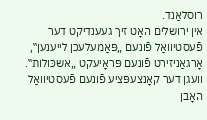רוסלאַנד.
אין ירושלים האָט זיך געענדיקט דער פֿעסטיוואַל פֿונעם „פּאַמעלעכן לייענען‟, אָרגאַניזירט פֿונעם פּראָיעקט „אשכּולות‟. וועגן דער קאָנצעפּציע פֿונעם פֿעסטיוואַל האָבן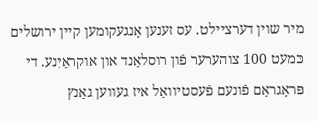מיר שוין דערציילט. עס זענען אָנגעקומען קיין ירושלים כּמעט 100 צוהערער פֿון רוסלאַנד און אוקראַיִנע. די פּראָגראַם פֿונעם פֿעסטיוואַל איז געווען גאַנץ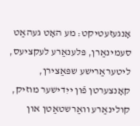אָנגעזעטיקט: מע האָט געהאַט סעמינאַרן, פּלענאַרע לעקציעס, ליטעראַרישע שפּאַצירן, קאָנצערטן פֿון ייִדישער מוזיק, קולינאַרע וואַרשטאַטן און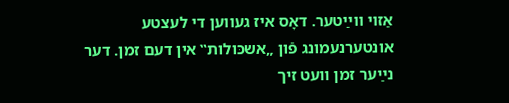אַזוי ווײַטער. דאָס איז געווען די לעצטע אונטערנעמונג פֿון „אשכּולות‟ אין דעם זמן. דער נײַער זמן וועט זיך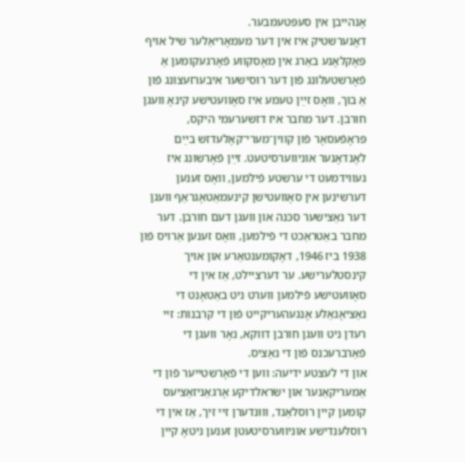אָנהייבן אין סעפּטעמבער.
דאָנערשטיק איז אין דער מעמאָריאַלער שיל אויף פּאָקלאָנע באַרג אין מאָסקווע פֿאָרגעקומען אַ פֿאָרשטעלונג פֿון דער רוסישער איבערזעצונג פֿון אַ בוך, וואָס זײַן טעמע איז סאָוועטישע קינאָ וועגן חורבן. דער מחבר איז דזשערעמי היקס, פּראָפֿעסאָר פֿון קווין־מערי־קאָלעדזש בײַם לאָנדאָנער אוניווערסיטעט. זײַן פֿאָרשונג איז געווידמעט די ערשטע פֿילמען, וואָס זענען דערשינען אין סאָוועטישן קינעמאַטאָגראַף וועגן דער נאַצישער סכּנה און וועגן דעם חורבן. דער מחבר באַטראַכט די פֿילמען, וואָס זענען אַרויס פֿון 1938 ביז 1946, דאָקומענטאַרע און אויך קינסטלערישע. ער דערציילט, אַז אין די סאָוועטישע פֿילמען ווערט ניט באַטאָנט די נאַציאָנאַלע אָנגעהעריקייט פֿון די קרבנות: זיי רעדן ניט וועגן חורבן דווקא, נאָר וועגן די פֿאַרברעכנס פֿון די נאַציס.
און די לעצטע ידיעה: ווען די פֿאָרשטייער פֿון די אַמעריקאַנער און ישׂראלדיקע אָרגאַניזאַציעס קומען קיין רוסלאַנד, וווּנדערן זיי זיך, אַז אין די רוסלענדישע אוניווערסיטעטן זענען ניטאָ קיין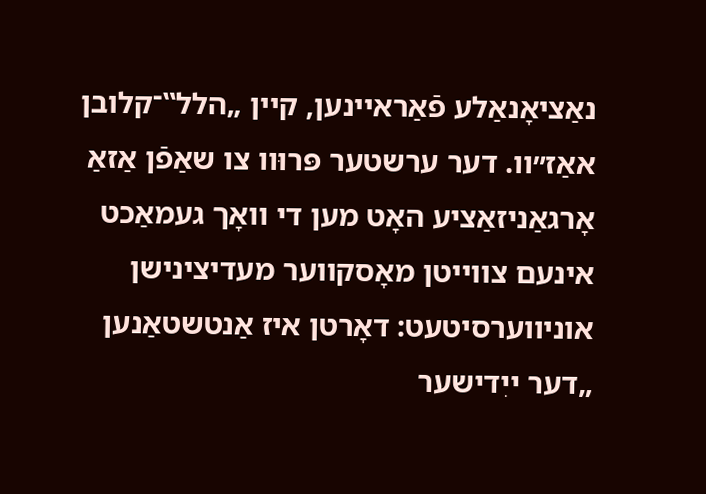נאַציאָנאַלע פֿאַראיינען, קיין „הלל‟־קלובן אאַז״וו. דער ערשטער פּרוּוו צו שאַפֿן אַזאַ אָרגאַניזאַציע האָט מען די וואָך געמאַכט אינעם צווייטן מאָסקווער מעדיצינישן אוניווערסיטעט: דאָרטן איז אַנטשטאַנען „דער ייִדישער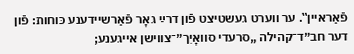פֿאַראיין‟. ער ווערט געשטיצט פֿון דרײַ גאָר פֿאַרשיידענע כּוחות: פֿון דער חב״ד־קהילה „סרעדי סוואָיִך״־צווישן אייגענע;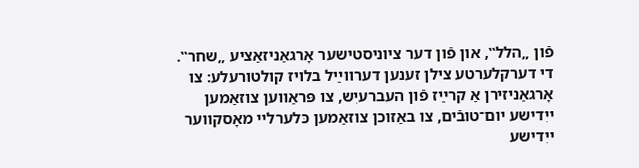פֿון „הלל‟, און פֿון דער ציוניסטישער אָרגאַניזאַציע „שחר‟. די דערקלערטע צילן זענען דערווײַל בלויז קולטורעלע: צו אָרגאַניזירן אַ קרײַז פֿון העברעיִש, צו פּראַווען צוזאַמען ייִדישע יום־טובֿים, צו באַזוכן צוזאַמען כּלערליי מאָסקווער ייִדישע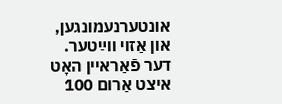אונטערנעמונגען, און אַזוי ווײַטער. דער פֿאַראיין האָט איצט אַרום 100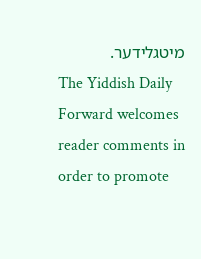מיטגלידער.
The Yiddish Daily Forward welcomes reader comments in order to promote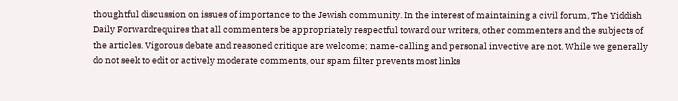thoughtful discussion on issues of importance to the Jewish community. In the interest of maintaining a civil forum, The Yiddish Daily Forwardrequires that all commenters be appropriately respectful toward our writers, other commenters and the subjects of the articles. Vigorous debate and reasoned critique are welcome; name-calling and personal invective are not. While we generally do not seek to edit or actively moderate comments, our spam filter prevents most links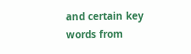and certain key words from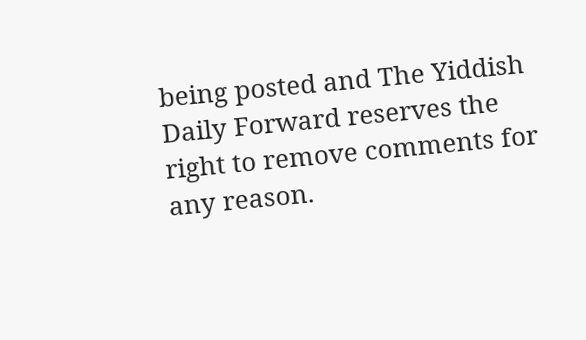being posted and The Yiddish Daily Forward reserves the right to remove comments for any reason.